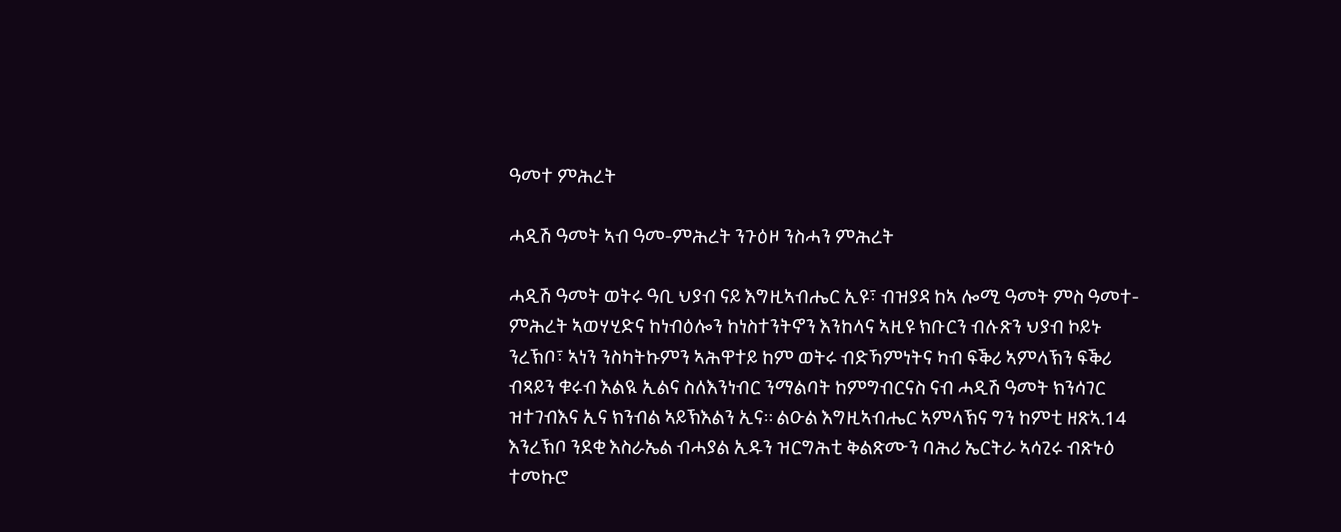ዓመተ ምሕረት

ሓዲሽ ዓመት ኣብ ዓመ-ምሕረት ንጉዕዞ ንስሓን ምሕረት

ሓዲሽ ዓመት ወትሩ ዓቢ ህያብ ናይ እግዚኣብሔር ኢዩ፣ ብዝያዳ ከኣ ሎሚ ዓመት ምስ ዓመተ-ምሕረት ኣወሃሂድና ከነብዕሎን ከነስተንትኖን እንከላና ኣዚዩ ክቡርን ብሉጽን ህያብ ኮይኑ ንረኽቦ፣ ኣነን ንስካትኩምን ኣሕዋተይ ከም ወትሩ ብድኻምነትና ካብ ፍቕሪ ኣምላኽን ፍቕሪ ብጻይን ቁሩብ እልዪ ኢልና ስለእንነብር ንማልባት ከምግብርናስ ናብ ሓዲሽ ዓመት ክንሳገር ዝተገብእና ኢና ክንብል ኣይኽእልን ኢና። ልዑል እግዚኣብሔር ኣምላኽና ግን ከምቲ ዘጽኣ.14 እንረኽቦ ንደቂ እስራኤል ብሓያል ኢዱን ዝርግሕቲ ቅልጽሙን ባሕሪ ኤርትራ ኣሳጊሩ ብጽኑዕ ተመኩሮ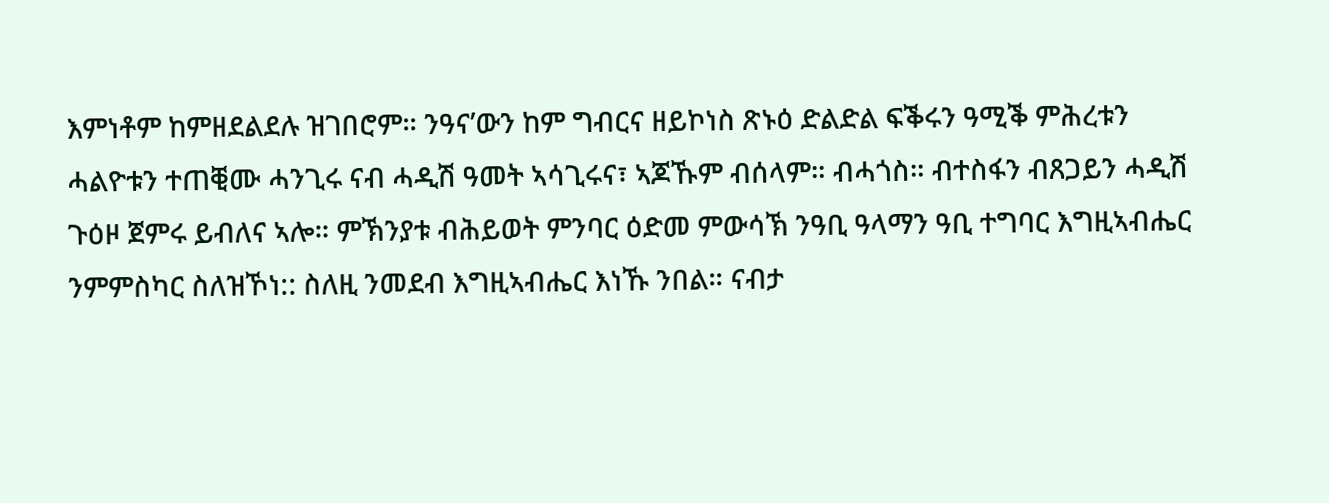እምነቶም ከምዘደልደሉ ዝገበሮም። ንዓና’ውን ከም ግብርና ዘይኮነስ ጽኑዕ ድልድል ፍቕሩን ዓሚቕ ምሕረቱን ሓልዮቱን ተጠቒሙ ሓንጊሩ ናብ ሓዲሽ ዓመት ኣሳጊሩና፣ ኣጆኹም ብሰላም። ብሓጎስ። ብተስፋን ብጸጋይን ሓዲሽ ጉዕዞ ጀምሩ ይብለና ኣሎ። ምኽንያቱ ብሕይወት ምንባር ዕድመ ምውሳኽ ንዓቢ ዓላማን ዓቢ ተግባር እግዚኣብሔር ንምምስካር ስለዝኾነ:: ስለዚ ንመደብ እግዚኣብሔር እነኹ ንበል። ናብታ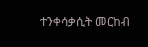ተንቀሳቃሲት መርከብ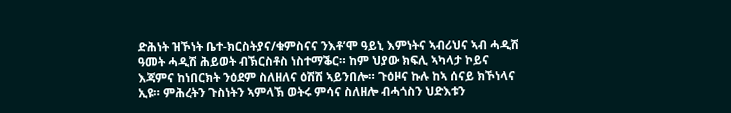ድሕነት ዝኾነት ቤተ-ክርስትያና/ቁምስናና ንእቶ’ሞ ዓይኒ እምነትና ኣብሪህና ኣብ ሓዲሽ ዓመት ሓዲሽ ሕይወት ብኽርስቶስ ነስተማቕር። ከም ህያው ክፍሊ ኣካላታ ኮይና እጃምና ከነበርክት ንዕደም ስለዘለና ዕሽሽ ኣይንበሎ። ጉዕዞና ኩሉ ከኣ ሰናይ ክኾነላና ኢዩ። ምሕረትን ጉስነትን ኣምላኽ ወትሩ ምሳና ስለዘሎ ብሓጎስን ህድእቱን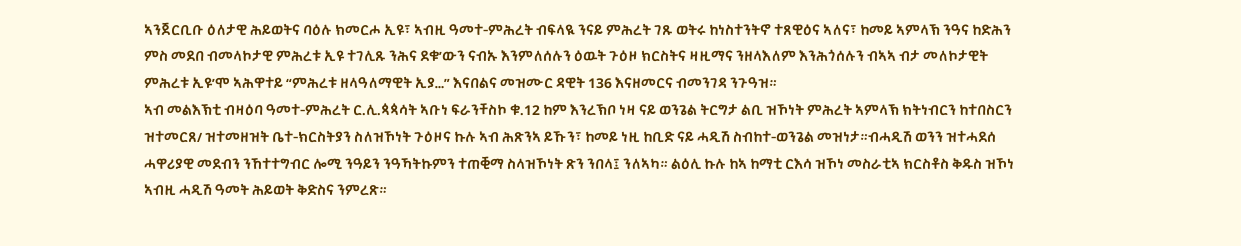ኣንጀርቢቡ ዕለታዊ ሕይወትና ባዕሉ ክመርሖ ኢዩ፣ ኣብዚ ዓመተ-ምሕረት ብፍላዪ ንናይ ምሕረት ገጹ ወትሩ ከነስተንትኖ ተጸዊዕና ኣለና፣ ከመይ ኣምላኽ ንዓና ከድሕን ምስ መደበ ብመላኮታዊ ምሕረቱ ኢዩ ተገሊጹ ንሕና ደቁ’ውን ናብኡ እንምለሰሉን ዕዉት ጉዕዞ ክርስትና ዛዚማና ንዘላእለም እንሕጎሰሉን ብኣኣ ብታ መለኮታዊት ምሕረቱ ኢዩ’ሞ ኣሕዋተይ “ምሕረቱ ዘላዓለማዊት ኢያ…” እናበልና መዝሙር ዳዊት 136 እናዘመርና ብመንገዳ ንጉዓዝ።
ኣብ መልእኽቲ ብዛዕባ ዓመተ-ምሕረት ር.ሊ.ጳጳሳት ኣቡነ ፍራንቸስኮ ቁ.12 ከም እንረኽቦ ነዛ ናይ ወንጌል ትርግታ ልቢ ዝኾነት ምሕረት ኣምላኽ ክትነብርን ከተበስርን ዝተመርጸ/ ዝተመዘዝት ቤተ-ክርስትያን ስለዝኾነት ጉዕዞና ኩሉ ኣብ ሕጽንኣ ይኹን፣ ከመይ ነዚ ከቢድ ናይ ሓዲሽ ስብከተ-ወንጌል መዝነታ።ብሓዲሽ ወንን ዝተሓደሰ ሓዋሪያዊ መደብን ንኸተተግብር ሎሚ ንዓይን ንዓኻትኩምን ተጠቒማ ስላዝኾነት ጽን ንበላ፤ ንለኣካ። ልዕሊ ኩሉ ከኣ ከማቲ ርእሳ ዝኾነ መስራቲኣ ክርስቶስ ቅዱስ ዝኾነ ኣብዚ ሓዲሽ ዓመት ሕይወት ቅድስና ንምረጽ።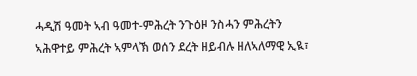ሓዲሽ ዓመት ኣብ ዓመተ-ምሕረት ንጉዕዞ ንስሓን ምሕረትን
ኣሕዋተይ ምሕረት ኣምላኽ ወሰን ደረት ዘይብሉ ዘለኣለማዊ ኢዪ፣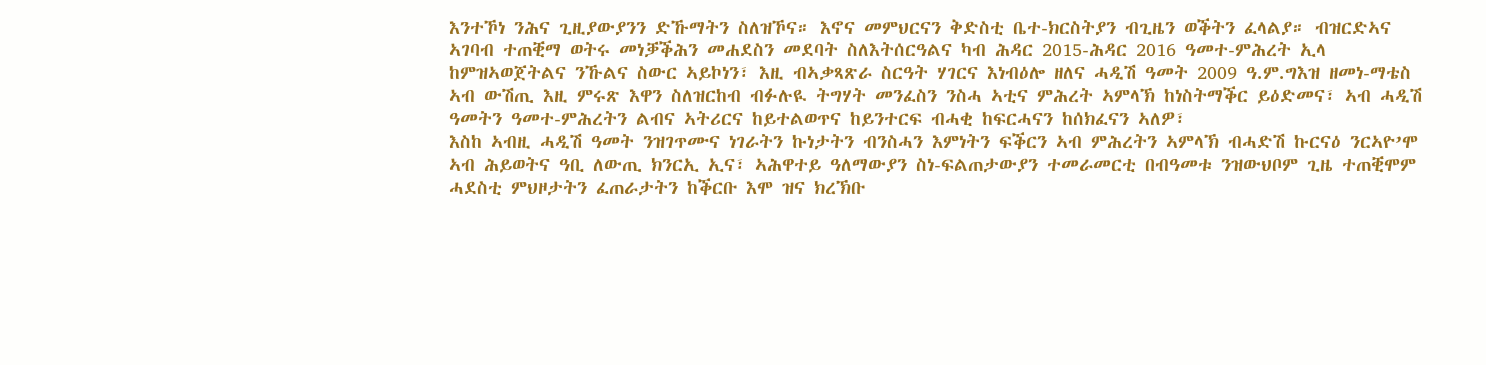እንተኾነ ንሕና ጊዚያውያንን ድኹማትን ስለዝኾና። እኖና መምህርናን ቅድስቲ ቤተ-ክርስትያን ብጊዜን ወቕትን ፈላልያ። ብዝርድኣና ኣገባብ ተጠቒማ ወትሩ መነቓቕሕን መሐደስን መደባት ስለእትሰርዓልና ካብ ሕዳር 2015-ሕዳር 2016 ዓመተ-ምሕረት ኢላ ከምዝኣወጀትልና ንኹልና ስውር ኣይኮነን፣ እዚ ብኣቃጻጽራ ስርዓት ሃገርና እነብዕሎ ዘለና ሓዲሽ ዓመት 2009 ዓ.ም.ግእዝ ዘመነ-ማቴስ ኣብ ውሽጢ እዚ ምሩጽ እዋን ስለዝርከብ ብፉሉዪ ትግሃት መንፈስን ንስሓ ኣቲና ምሕረት ኣምላኽ ከነስትማቕር ይዕድመና፣ ኣብ ሓዲሽ ዓመትን ዓመተ-ምሕረትን ልብና ኣትሪርና ከይተልወጥና ከይንተርፍ ብሓቂ ከፍርሓናን ከሰክፈናን ኣለዎ፣
እስከ ኣብዚ ሓዲሽ ዓመት ንዝገጥሙና ነገራትን ኩነታትን ብንስሓን እምነትን ፍቕርን ኣብ ምሕረትን ኣምላኽ ብሓድሽ ኩርናዕ ንርኣዮ’ሞ ኣብ ሕይወትና ዓቢ ለውጢ ክንርኢ ኢና፣ ኣሕዋተይ ዓለማውያን ስነ-ፍልጠታውያን ተመራመርቲ በብዓመቱ ንዝውህቦም ጊዜ ተጠቒሞም ሓደስቲ ምህዞታትን ፈጠራታትን ከቕርቡ እሞ ዝና ክረኽቡ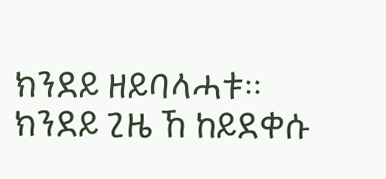ክንደይ ዘይባላሓቱ። ክንደይ ጊዜ ኸ ከይደቀሱ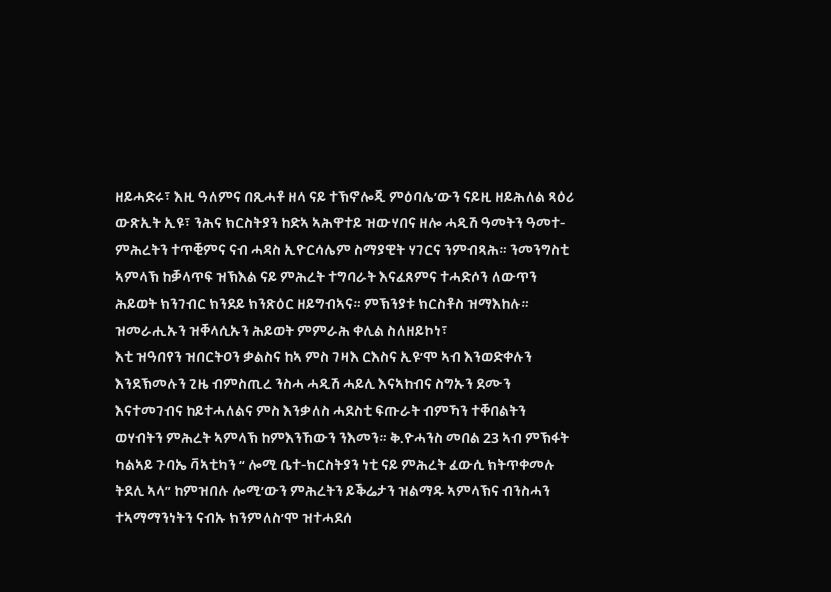ዘይሓድሩ፣ እዚ ዓለምና በጺሓቶ ዘላ ናይ ተኽኖሎጂ ምዕባሌ’ውን ናይዚ ዘይሕለል ጻዕሪ ውጽኢት ኢዩ፣ ንሕና ክርስትያን ከድኣ ኣሕዋተይ ዝውሃበና ዘሎ ሓዲሽ ዓመትን ዓመተ-ምሕረትን ተጥቒምና ናብ ሓዳስ ኢዮርሳሌም ስማያዊት ሃገርና ንምብጻሕ። ንመንግስቲ ኣምላኽ ከቓላጥፍ ዝኽእል ናይ ምሕረት ተግባራት እናፈጸምና ተሓድሶን ለውጥን ሕይወት ክንገብር ክንደይ ክንጽዕር ዘይግብኣና። ምኽንያቱ ክርስቶስ ዝማእከሉ። ዝመራሒኡን ዝቐላሲኡን ሕይወት ምምራሕ ቀሊል ስለዘይኮነ፣
እቲ ዝዓበየን ዝበርትዐን ቃልስና ከኣ ምስ ገዛእ ርእስና ኢዩ’ሞ ኣብ እንወድቀሉን እንደኽመሉን ጊዜ ብምስጢረ ንስሓ ሓዲሽ ሓይሊ እናኣከብና ስግኡን ደሙን እናተመገብና ከይተሓለልና ምስ እንቃለስ ሓደስቲ ፍጡራት ብምኻን ተቐበልትን ወሃብትን ምሕረት ኣምላኽ ከምእንኸውን ንእመን። ቅ.ዮሓንስ መበል 23 ኣብ ምኽፋት ካልኣይ ጉባኤ ቫኣቲካን “ ሎሚ ቤተ-ክርስትያን ነቲ ናይ ምሕረት ፈውሲ ክትጥቀመሉ ትደሊ ኣላ” ከምዝበሉ ሎሚ’ውን ምሕረትን ይቕሬታን ዝልማዱ ኣምላኽና ብንስሓን ተኣማማንነትን ናብኡ ክንምለስ’ሞ ዝተሓደሰ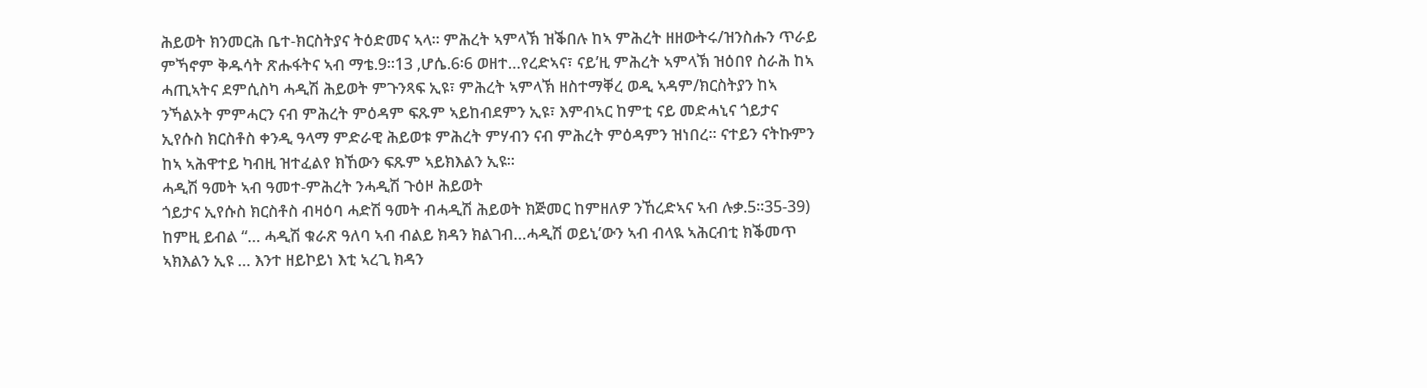ሕይወት ክንመርሕ ቤተ-ክርስትያና ትዕድመና ኣላ። ምሕረት ኣምላኽ ዝቕበሉ ከኣ ምሕረት ዘዘውትሩ/ዝንስሑን ጥራይ ምኻኖም ቅዱሳት ጽሑፋትና ኣብ ማቴ.9።13 ,ሆሴ.6፡6 ወዘተ…የረድኣና፣ ናይ’ዚ ምሕረት ኣምላኽ ዝዕበየ ስራሕ ከኣ ሓጢኣትና ደምሲስካ ሓዲሽ ሕይወት ምጉንጻፍ ኢዩ፣ ምሕረት ኣምላኽ ዘስተማቐረ ወዲ ኣዳም/ክርስትያን ከኣ ንኻልኦት ምምሓርን ናብ ምሕረት ምዕዳም ፍጹም ኣይከብደምን ኢዩ፣ እምብኣር ከምቲ ናይ መድሓኒና ጎይታና ኢየሱስ ክርስቶስ ቀንዲ ዓላማ ምድራዊ ሕይወቱ ምሕረት ምሃብን ናብ ምሕረት ምዕዳምን ዝነበረ። ናተይን ናትኩምን ከኣ ኣሕዋተይ ካብዚ ዝተፈልየ ክኸውን ፍጹም ኣይክእልን ኢዩ።
ሓዲሽ ዓመት ኣብ ዓመተ-ምሕረት ንሓዲሽ ጉዕዞ ሕይወት
ጎይታና ኢየሱስ ክርስቶስ ብዛዕባ ሓድሽ ዓመት ብሓዲሽ ሕይወት ክጅመር ከምዘለዎ ንኸረድኣና ኣብ ሉቃ.5።35-39) ከምዚ ይብል “… ሓዲሽ ቁራጽ ዓለባ ኣብ ብልይ ክዳን ክልገብ…ሓዲሽ ወይኒ’ውን ኣብ ብላዪ ኣሕርብቲ ክቕመጥ ኣክእልን ኢዩ … እንተ ዘይኮይነ እቲ ኣረጊ ክዳን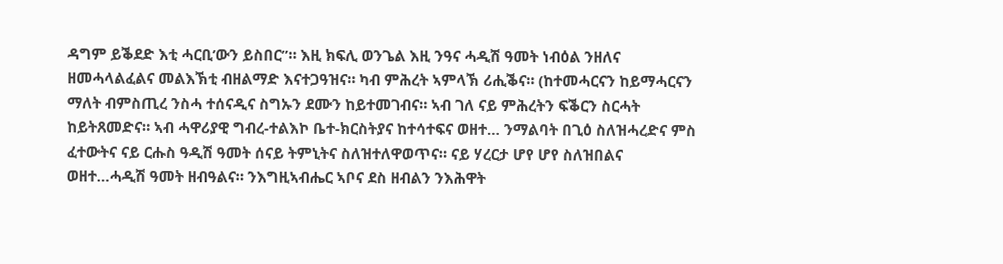ዳግም ይቕደድ እቲ ሓርቢ’ውን ይስበር”። እዚ ክፍሊ ወንጌል እዚ ንዓና ሓዲሽ ዓመት ነብዕል ንዘለና ዘመሓላልፈልና መልእኽቲ ብዘልማድ እናተጋዓዝና። ካብ ምሕረት ኣምላኽ ሪሒቕና። (ከተመሓርናን ከይማሓርናን ማለት ብምስጢረ ንስሓ ተሰናዲና ስግኡን ደሙን ከይተመገብና። ኣብ ገለ ናይ ምሕረትን ፍቕርን ስርሓት ከይትጸመድና። ኣብ ሓዋሪያዊ ግብረ-ተልእኮ ቤተ-ክርስትያና ከተሳተፍና ወዘተ… ንማልባት በጊዕ ስለዝሓረድና ምስ ፈተውትና ናይ ርሑስ ዓዲሽ ዓመት ሰናይ ትምኒትና ስለዝተለዋወጥና። ናይ ሃረርታ ሆየ ሆየ ስለዝበልና ወዘተ…ሓዲሽ ዓመት ዘብዓልና። ንእግዚኣብሔር ኣቦና ደስ ዘብልን ንእሕዋት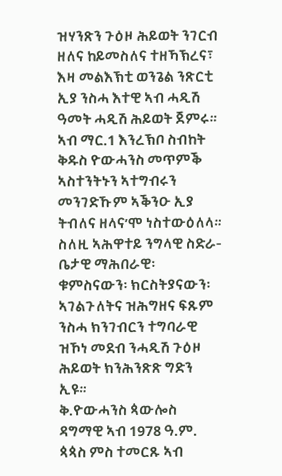ዝሃንጽን ጉዕዞ ሕይወት ንገርብ ዘለና ከይመስለና ተዘኻኽረና፣ እዛ መልእኽቲ ወንጌል ንጽርቲ ኢያ ንስሓ እተዊ ኣብ ሓዲሽ ዓመት ሓዲሽ ሕይወት ጀምሩ። ኣብ ማር.1 እንረኽቦ ስብከት ቅዱስ ዮውሓንስ መጥምቕ ኣስተንትኑን ኣተግብሩን መንገድኹም ኣቕንዑ ኢያ ትብለና ዘላና’ሞ ነስተውዕለላ። ስለዚ ኣሕዋተይ ንግላዊ ስድራ-ቤታዊ ማሕበራዊ፡ ቁምስናውን፡ ክርስትያናውን፡ ኣገልጉለትና ዝሕግዘና ፍጹም ንስሓ ክንገብርን ተግባራዊ ዝኾነ መደብ ንሓዲሽ ጉዕዞ ሕይወት ክንሕንጽጽ ግድን ኢዩ።
ቅ.ዮውሓንስ ጳውሎስ ዳግማዊ ኣብ 1978 ዓ.ም. ጳጳስ ምስ ተመርጹ ኣብ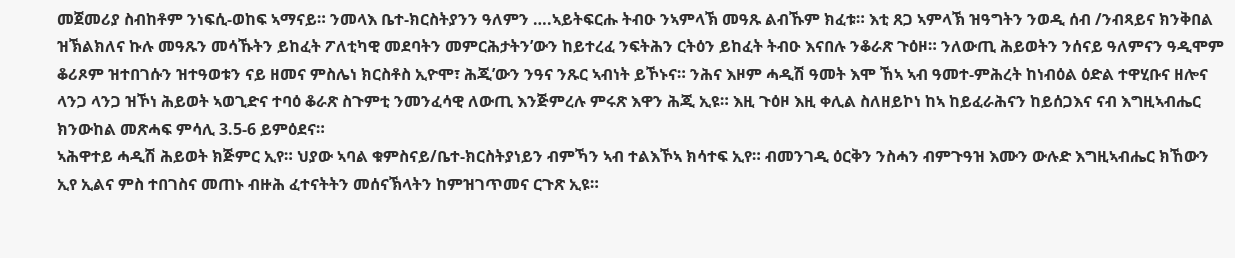መጀመሪያ ስብከቶም ንነፍሲ-ወከፍ ኣማናይ። ንመላእ ቤተ-ክርስትያንን ዓለምን ….ኣይትፍርሑ ትብዑ ንኣምላኽ መዓጹ ልብኹም ክፈቱ። እቲ ጸጋ ኣምላኽ ዝዓግትን ንወዲ ሰብ /ንብጻይና ክንቅበል ዝኽልክለና ኩሉ መዓጹን መሳኹትን ይከፈት ፖለቲካዊ መደባትን መምርሕታትን’ውን ከይተረፈ ንፍትሕን ርትዕን ይከፈት ትብዑ እናበሉ ንቆራጽ ጉዕዞ። ንለውጢ ሕይወትን ንሰናይ ዓለምናን ዓዲሞም ቆሪጾም ዝተበገሱን ዝተዓወቱን ናይ ዘመና ምስሌነ ክርስቶስ ኢዮሞ፣ ሕጂ’ውን ንዓና ንጹር ኣብነት ይኾኑና። ንሕና እዞም ሓዲሽ ዓመት እሞ ኸኣ ኣብ ዓመተ-ምሕረት ከነብዕል ዕድል ተዋሂቡና ዘሎና ላንጋ ላንጋ ዝኾነ ሕይወት ኣወጊድና ተባዕ ቆራጽ ስጉምቲ ንመንፈሳዊ ለውጢ እንጅምረሉ ምሩጽ እዋን ሕጂ ኢዩ። እዚ ጉዕዞ እዚ ቀሊል ስለዘይኮነ ከኣ ከይፈራሕናን ከይሰጋእና ናብ እግዚኣብሔር ክንውከል መጽሓፍ ምሳሊ 3.5-6 ይምዕደና።
ኣሕዋተይ ሓዲሽ ሕይወት ክጅምር ኢየ። ህያው ኣባል ቁምስናይ/ቤተ-ክርስትያነይን ብምኻን ኣብ ተልእኾኣ ክሳተፍ ኢየ። ብመንገዲ ዕርቅን ንስሓን ብምጉዓዝ እሙን ውሉድ እግዚኣብሔር ክኸውን ኢየ ኢልና ምስ ተበገስና መጠኑ ብዙሕ ፈተናትትን መሰናኽላትን ከምዝገጥመና ርጉጽ ኢዩ።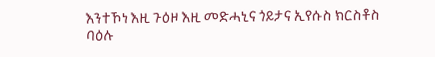እንተኾነ እዚ ጉዕዞ እዚ መድሓኒና ጎይታና ኢየሱስ ክርስቶስ ባዕሉ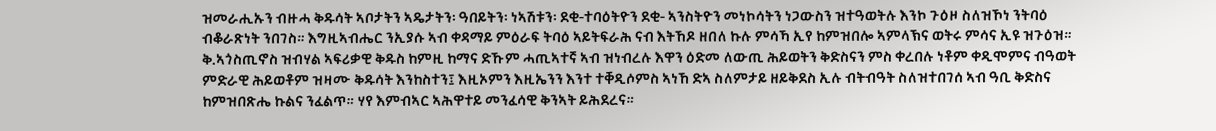ዝመራሒኡን ብዙሓ ቅዱሳት ኣቦታትን ኣዴታትን፡ ዓበይትን፡ ነኣሽቱን፡ ደቂ-ተባዕትዮን ደቂ- ኣንስትዮን መነኮሳትን ነጋውስን ዝተዓወትሉ እንኮ ጉዕዞ ስለዝኾነ ንትባዕ ብቆራጽነት ንበገስ። እግዚኣብሔር ንኢያሱ ኣብ ቀዳማይ ምዕራፍ ትባዕ ኣይትፍራሕ ናብ እትኸዶ ዘበለ ኩሉ ምሳኻ ኢየ ከምዝበሎ ኣምላኽና ወትሩ ምሳና ኢዩ ዝጉዕዝ። ቅ.ኣጎስጢኖስ ዝብሃል ኣፍሪቃዊ ቅዱስ ከምዚ ከማና ድኹም ሓጢኣተኛ ኣብ ዝነብረሉ እዋን ዕድመ ለውጢ ሕይወትን ቅድስናን ምስ ቀረበሉ ነቶም ቀዲሞምና ብዓወት ምድራዊ ሕይወቶም ዝዛሙ ቅዱሳት እንከስተን፤ እዚኦምን እዚኤንን እንተ ተቐዲሶምስ ኣነኸ ድኣ ስለምታይ ዘይቅደስ ኢሉ ብትብዓት ስለዝተበገሰ ኣብ ዓቢ ቅድስና ከምዝበጽሔ ኩልና ንፈልጥ። ሃየ እምብኣር ኣሕዋተይ መንፈሳዊ ቅንኣት ይሕደረና።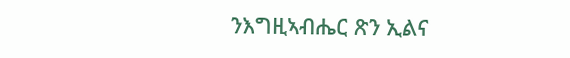ንእግዚኣብሔር ጽን ኢልና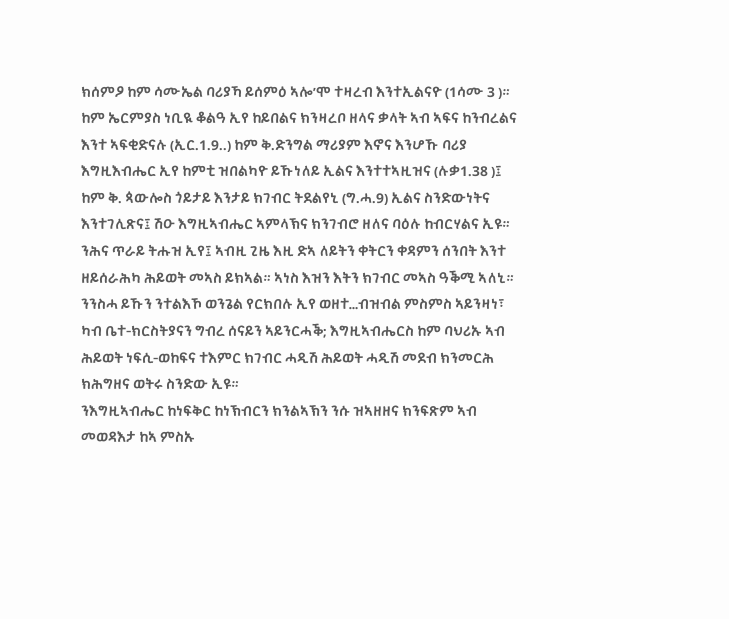ክሰምዖ ከም ሳሙኤል ባሪያኻ ይሰምዕ ኣሎ’ሞ ተዛረብ እንተኢልናዮ (1ሳሙ 3 )። ከም ኤርምያስ ነቢዪ ቆልዓ ኢየ ከይበልና ክንዛረቦ ዘላና ቃላት ኣብ ኣፍና ከንብረልና እንተ ኣፍቂድናሉ (ኢር.1.9..) ከም ቅ.ድንግል ማሪያም እኖና እንሆኹ ባሪያ እግዚእብሔር ኢየ ከምቲ ዝበልካዮ ይኹነለይ ኢልና እንተተኣዚዝና (ሉቃ1.38 )፤ ከም ቅ. ጳውሎስ ጎይታይ እንታይ ክገብር ትደልየኒ (ግ.ሓ.9) ኢልና ስንድውነትና እንተገሊጽና፤ ሽዑ እግዚኣብሔር ኣምላኽና ክንገብሮ ዘለና ባዕሉ ከብርሃልና ኢዩ። ንሕና ጥራይ ትሑዝ ኢየ፤ ኣብዚ ጊዜ እዚ ድኣ ለይትን ቀትርን ቀዳምን ሰንበት እንተ ዘይሰራሕካ ሕይወት መኣስ ይክኣል። ኣነስ እዝን እትን ክገብር መኣስ ዓቕሚ ኣለኒ። ንንስሓ ይኹን ንተልእኾ ወንጌል የርክበሉ ኢየ ወዘተ…ብዝብል ምስምስ ኣይንዛነ፣ ካብ ቤተ-ክርስትያናን ግብረ ሰናይን ኣይንርሓቕ; እግዚኣብሔርስ ከም ባህሪኡ ኣብ ሕይወት ነፍሲ-ወከፍና ተእምር ክገብር ሓዲሽ ሕይወት ሓዲሽ መደብ ክንመርሕ ክሕግዘና ወትሩ ስንድው ኢዩ።
ንእግዚኣብሔር ከነፍቅር ከነኽብርን ክንልኣኽን ንሱ ዝኣዘዘና ክንፍጽም ኣብ መወዳእታ ከኣ ምስኡ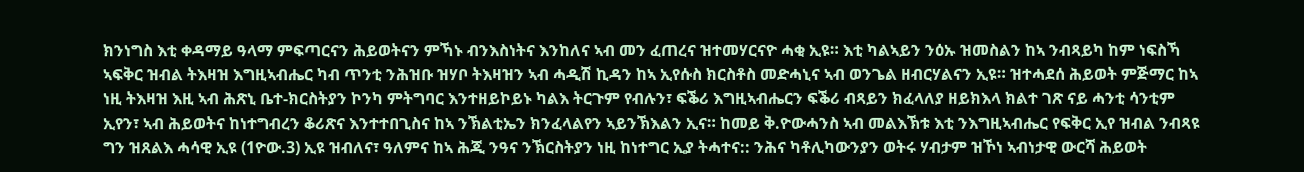ክንነግስ እቲ ቀዳማይ ዓላማ ምፍጣርናን ሕይወትናን ምኻኑ ብንእስነትና እንከለና ኣብ መን ፈጠረና ዝተመሃርናዮ ሓቂ ኢዩ። እቲ ካልኣይን ንዕኡ ዝመስልን ከኣ ንብጻይካ ከም ነፍስኻ ኣፍቅር ዝብል ትእዛዝ እግዚኣብሔር ካብ ጥንቲ ንሕዝቡ ዝሃቦ ትእዛዝን ኣብ ሓዲሽ ኪዳን ከኣ ኢየሱስ ክርስቶስ መድሓኒና ኣብ ወንጌል ዘብርሃልናን ኢዩ። ዝተሓደሰ ሕይወት ምጅማር ከኣ ነዚ ትእዛዝ እዚ ኣብ ሕጽኒ ቤተ-ክርስትያን ኮንካ ምትግባር እንተዘይኮይኑ ካልእ ትርጉም የብሉን፣ ፍቕሪ እግዚኣብሔርን ፍቕሪ ብጻይን ክፈላለያ ዘይክእላ ክልተ ገጽ ናይ ሓንቲ ሳንቲም ኢየን፣ ኣብ ሕይወትና ከነተግብረን ቆሪጽና እንተተበጊስና ከኣ ንኽልቲኤን ክንፈላልየን ኣይንኽእልን ኢና። ከመይ ቅ.ዮውሓንስ ኣብ መልእኽቱ እቲ ንእግዚኣብሔር የፍቅር ኢየ ዝብል ንብጻዩ ግን ዝጸልእ ሓሳዊ ኢዩ (1ዮው.3) ኢዩ ዝብለና፣ ዓለምና ከኣ ሕጂ ንዓና ንኽርስትያን ነዚ ከነተግር ኢያ ትሓተና:: ንሕና ካቶሊካውንያን ወትሩ ሃብታም ዝኾነ ኣብነታዊ ውርሻ ሕይወት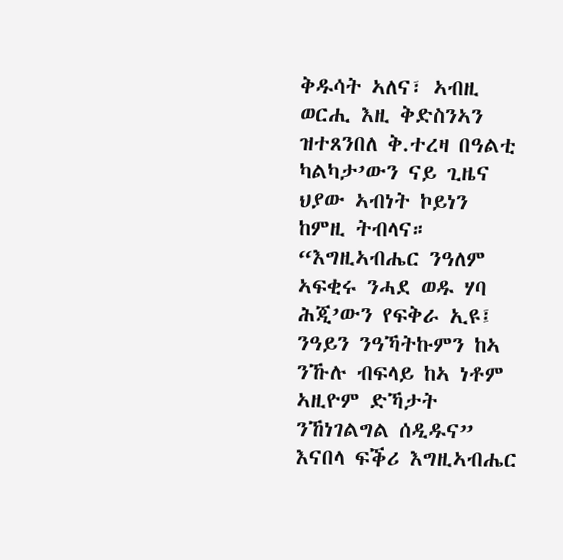ቅዱሳት ኣለና፣ ኣብዚ ወርሒ እዚ ቅድስንኣን ዝተጸንበለ ቅ.ተረዛ በዓልቲ ካልካታ’ውን ናይ ጊዜና ህያው ኣብነት ኮይነን ከምዚ ትብላና። “እግዚኣብሔር ንዓለም ኣፍቂሩ ንሓደ ወዱ ሃባ ሕጂ’ውን የፍቅራ ኢዩ፤ ንዓይን ንዓኻትኩምን ከኣ ንኹሉ ብፍላይ ከኣ ነቶም ኣዚዮም ድኻታት ንኸነገልግል ሰዲዱና” እናበላ ፍቕሪ እግዚኣብሔር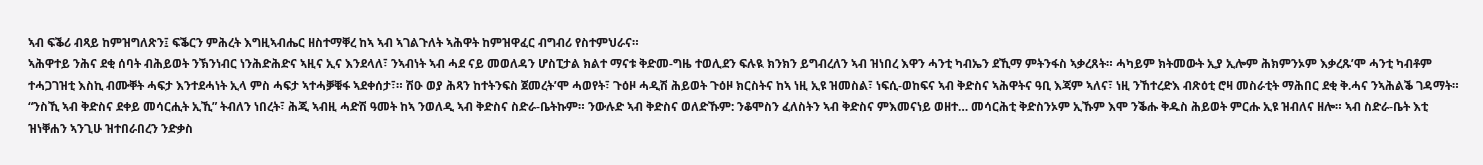ኣብ ፍቕሪ ብጻይ ከምዝግለጽን፤ ፍቕርን ምሕረት እግዚኣብሔር ዘስተማቐረ ከኣ ኣብ ኣገልጉለት ኣሕዋት ከምዝዋፈር ብግብሪ የስተምህራና።
ኣሕዋተይ ንሕና ደቂ ሰባት ብሕይወት ንኽንነብር ነንሕድሕድና ኣዚና ኢና እንደላለ፣ ንኣብነት ኣብ ሓደ ናይ መወለዳን ሆስፒታል ክልተ ማናቱ ቅድመ-ግዜ ተወሊደን ፍሉዪ ክንክን ይግብረለን ኣብ ዝነበረ እዋን ሓንቲ ካብኤን ደኺማ ምትንፋስ ኣቃረጸት። ሓካይም ክትመውት ኢያ ኢሎም ሕክምንኦም እቃረጹ’ሞ ሓንቲ ካብቶም ተሓጋገዝቲ እስኪ ብሙቐት ሓፍታ እንተደሓነት ኢላ ምስ ሓፍታ ኣተሓቓቑፋ ኣደቀሰታ፣። ሽዑ ወያ ሕጻን ከተትንፍስ ጀመረት’ሞ ሓወየት፣ ጉዕዞ ሓዲሽ ሕይወት ጉዕዞ ክርስትና ከኣ ነዚ ኢዩ ዝመስል፣ ነፍሲ-ወከፍና ኣብ ቅድስና ኣሕዋትና ዓቢ እጃም ኣለና፣ ነዚ ንኸተረድእ ብጽዕቲ ሮዛ መስራቲት ማሕበር ደቂ ቅ.ሓና ንኣሕልቕ ገዳማት። “ንስኺ ኣብ ቅድስና ደቀይ መሳርሒት ኢኺ” ትብለን ነበረት፣ ሕጂ ኣብዚ ሓድሽ ዓመት ከኣ ንወለዲ ኣብ ቅድስና ስድራ-ቤትኩም። ንውሉድ ኣብ ቅድስና ወለድኹም: ንቆሞስን ፈለስትን ኣብ ቅድስና ምእመናነይ ወዘተ… መሳርሕቲ ቅድስንኦም ኢኹም እሞ ንቕሑ ቅዱስ ሕይወት ምርሑ ኢዩ ዝብለና ዘሎ። ኣብ ስድራ-ቤት እቲ ዝነቐሐን ኣንጊሁ ዝተበራበረን ንድቃስ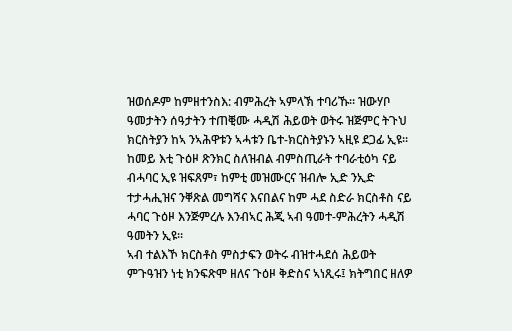ዝወሰዶም ከምዘተንስእ: ብምሕረት ኣምላኽ ተባሪኹ። ዝውሃቦ ዓመታትን ሰዓታትን ተጠቒሙ ሓዲሽ ሕይወት ወትሩ ዝጅምር ትጉህ ክርስትያን ከኣ ንኣሕዋቱን ኣሓቱን ቤተ-ክርስትያኑን ኣዚዩ ደጋፊ ኢዩ። ከመይ እቲ ጉዕዞ ጽንክር ስለዝብል ብምስጢራት ተባራቲዕካ ናይ ብሓባር ኢዩ ዝፍጸም፣ ከምቲ መዝሙርና ዝብሎ ኢድ ንኢድ ተታሓሒዝና ንቐጽል መግሻና እናበልና ከም ሓደ ስድራ ክርስቶስ ናይ ሓባር ጉዕዞ እንጅምረሉ እንብኣር ሕጂ ኣብ ዓመተ-ምሕረትን ሓዲሽ ዓመትን ኢዩ።
ኣብ ተልእኾ ክርስቶስ ምስታፍን ወትሩ ብዝተሓደሰ ሕይወት ምጉዓዝን ነቲ ክንፍጽሞ ዘለና ጉዕዞ ቅድስና ኣነጺሩ፤ ክትግበር ዘለዎ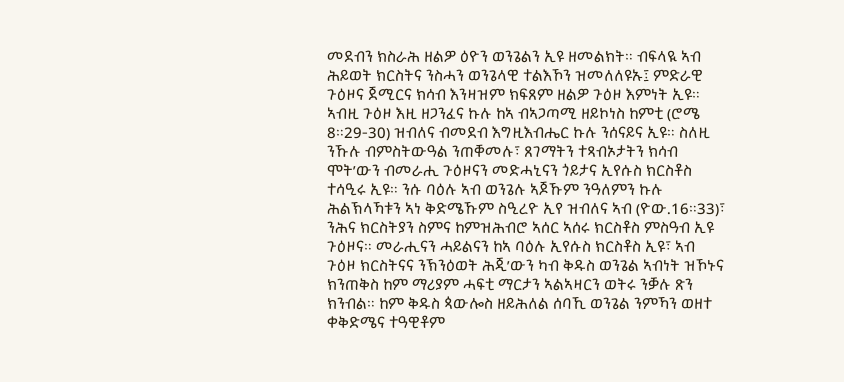መደብን ክስራሕ ዘልዎ ዕዮን ወንጌልን ኢዩ ዘመልክት። ብፍላዪ ኣብ ሕይወት ክርስትና ንስሓን ወንጌላዊ ተልእኾን ዝመለለዩኡ፤ ምድራዊ ጉዕዞና ጀሚርና ክሳብ እንዛዝም ክፍጸም ዘልዎ ጉዕዞ እምነት ኢዩ። ኣብዚ ጉዕዞ እዚ ዘጋንፈና ኩሉ ከኣ ብኣጋጣሚ ዘይኮነስ ከምቲ (ሮሜ 8።29-30) ዝብለና ብመደብ እግዚእብሔር ኩሉ ንሰናይና ኢዩ። ስለዚ ንኹሉ ብምስትውዓል ንጠቐመሉ፣ ጸገማትን ተጻብኦታትን ክሳብ ሞት’ውን ብመራሒ ጉዕዞናን መድሓኒናን ጎይታና ኢየሱስ ክርስቶስ ተሳዒሩ ኢዩ። ንሱ ባዕሉ ኣብ ወንጌሉ ኣጆኹም ንዓለምን ኩሉ ሕልኽላኻቱን ኣነ ቅድሜኹም ስዒረዮ ኢየ ዝብለና ኣብ (ዮው.16።33)፣ ንሕና ክርስትያን ስምና ከምዝሕብሮ ኣሰር ኣሰሩ ክርስቶስ ምስዓብ ኢዩ ጉዕዞና። መራሒናን ሓይልናን ከኣ ባዕሉ ኢየሱስ ክርስቶስ ኢዩ፣ ኣብ ጉዕዞ ክርስትናና ንኽንዕወት ሕጂ’ውን ካብ ቅዱስ ወንጌል ኣብነት ዝኾኑና ክንጠቅስ ከም ማሪያም ሓፍቲ ማርታን ኣልኣዛርን ወትሩ ንቓሉ ጽን ክንብል። ከም ቅዱስ ጳውሎስ ዘይሕለል ሰባኺ ወንጌል ንምኻን ወዘተ ቀቅድሜና ተዓዊቶም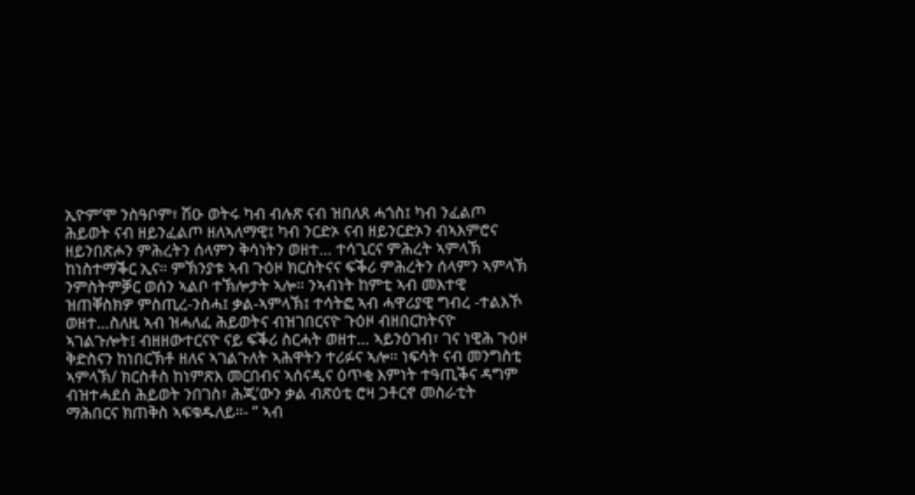ኢዮም’ሞ ንስዓቦም፣ ሽዑ ወትሩ ካብ ብሉጽ ናብ ዝበለጸ ሓጎስ፤ ካብ ንፈልጦ ሕይወት ናብ ዘይንፈልጦ ዘለኣለማዊ፤ ካብ ንርድኦ ናብ ዘይንርድኦን ብኣእምሮና ዘይንበጽሖን ምሕረትን ሰላምን ቅሳነትን ወዘተ… ተሳጊርና ምሕረት ኣምላኽ ከነስተማቕር ኢና። ምኽንያቱ ኣብ ጉዕዞ ክርስትናና ፍቕሪ ምሕረትን ሰላምን ኣምላኽ ንምስትምቓር ወሰን ኣልቦ ተኽሎታት ኣሎ። ንኣብነት ከምቲ ኣብ መእተዊ ዝጠቐስክዎ ምስጢረ-ንስሓ፤ ቃል-ኣምላኽ፤ ተሳትፎ ኣብ ሓዋሪያዊ ግብረ -ተልእኾ ወዘተ…ስለዚ ኣብ ዝሓለፈ ሕይወትና ብዝገበርናዮ ጉዕዞ ብዘበርከትናዮ ኣገልጉሎት፤ ብዘዘውተርናዮ ናይ ፍቕሪ ስርሓት ወዘተ… ኣይንዕገብ፣ ገና ነዊሕ ጉዕዞ ቅድስናን ከነበርኽቶ ዘለና ኣገልጉለት ኣሕዋትን ተሪፉና ኣሎ። ነፍሳት ናብ መንግስቲ ኣምላኽ/ ክርስቶስ ከነምጽእ መርበብና ኣሰናዲና ዕጥቂ እምነት ተዓጢቕና ዳግም ብዝተሓደሰ ሕይወት ንበገስ፣ ሕጂ’ውን ቃል ብጽዕቲ ሮዛ ጋቶርኖ መስራቲት ማሕበርና ክጠቅስ ኣፍቁዱለይ።- “ ኣብ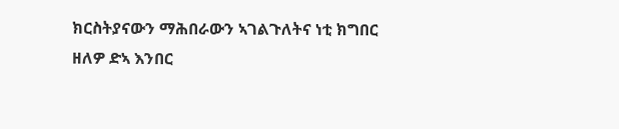ክርስትያናውን ማሕበራውን ኣገልጉለትና ነቲ ክግበር ዘለዎ ድኣ እንበር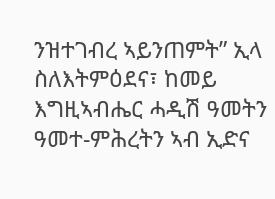ንዝተገብረ ኣይንጠምት” ኢላ ስለእትምዕደና፣ ከመይ እግዚኣብሔር ሓዲሽ ዓመትን ዓመተ-ምሕረትን ኣብ ኢድና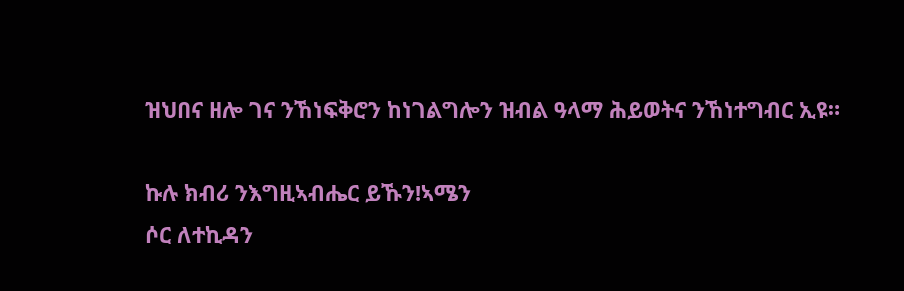ዝህበና ዘሎ ገና ንኸነፍቅሮን ከነገልግሎን ዝብል ዓላማ ሕይወትና ንኸነተግብር ኢዩ።

ኩሉ ክብሪ ንእግዚኣብሔር ይኹን!ኣሜን
ሶር ለተኪዳን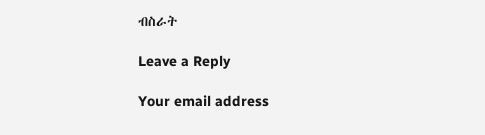ብስራት

Leave a Reply

Your email address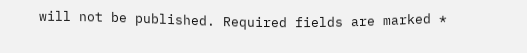will not be published. Required fields are marked *